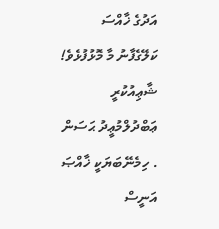އަދުގެ ޚާއްސަ
ކަލޭގެފާނު މާ މޮޅުފުޅެވެ!
ޝާޢިއުކުރީ ޢަބްދުލްމުޢީދު ޙަސަން . ހިމެނޭބަޔަކީ ޚާއްޞަ
އަނީސް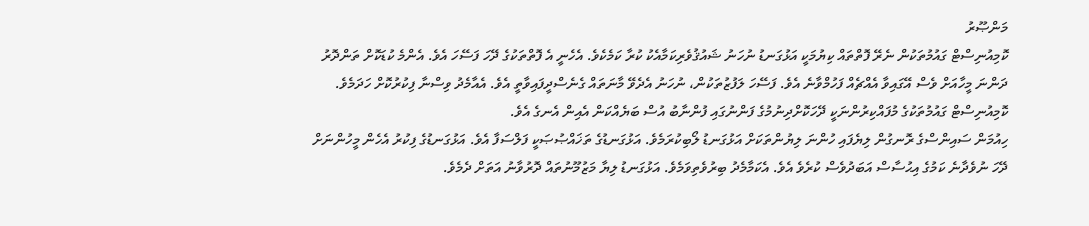މަންޞޫރު
ކޮމިއުނިސްޓް ގައުމުތަކުން ނެރޭ ފޮތްތައް ކިޔުމަކީ އަޅުގަނޑު ނުހަނު ޝައުޤުވެރިކަމާއެކު ކުރާ ކަމެކެވެ. އެހެނީ އެ ފޮތްތަކުގެ ދޭހަ ފަސޭހަ އެވެ. އެންމެ ކުޑަކޮށް ތަންދޮރު ދަންނަ މީހާއަށް ވެސް އޭގައިވާ އެއްޗެއް ފަހުމްވާނެ އެވެ. ފަސޭހަ ލަފުޒުތަކުން، ނުހަނު އެދެވޭ މާނަތައް ގެނެސްދީފައިވާތީ އެވެ. އެއާމެދު ވިސްނާ ފިކުރުކޮށް ހަދަމެވެ. ކޮމިއުނިސްޓް ގައުމުތަކުގެ މުފައްކިރުންނަކީ ދޭހަކޮށްދިނުމުގެ ފަންނުގައި ފުންނާބު އުސް ބަޔެއްކަން އެއިން އެނގެ އެވެ.
ހިއުމަން ސައިންސްގެ ރޮނގުން ލިޔެފައި ހުންނަ ލިޔުންތަކަށް އަޅުގަނޑު ލޯބިކުރަމެވެ. އަޅުގަނޑުގެ ތަޚައްޞުޞަކީ ފަލްސަފާ އެވެ. އަޅުގަނޑުގެ ފިކުރު އެހެން މީހުންނަށް ދޭހަ ނުވެދާނެ ކަމުގެ އިޙުސާސް އަބަދުވެސް ކުރެވެ އެވެ. އެކަމާމެދު ބިރުވެތިވަމެވެ. އަޅުގަނޑު ލިޔާ މަޒުމޫނުތައް ދޮރުވާނު އަތަށް ދެމެވެ.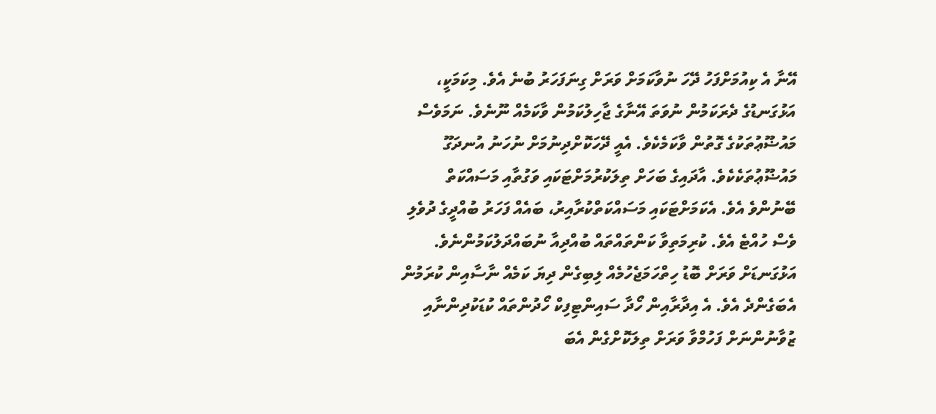އޭނާ އެ ކިއުމަށްފަހު ދޭހަ ނުވާކަމަށް ވަރަށް ގިނަފަހަރު ބުނެ އެވެ. މިކަމަކީ، އަޅުގަނޑުގެ ދެރަކަމުން ނުވަތަ އޭނާގެ ޖާހިލުކަމުން ވާކަމެއް ނޫނެވެ. ނަމަވެސް މައުޟޫޢުތަކުގެ ގޮތުން ވާކަމެކެވެ. އެއީ ދޭހަކޮށްދިނުމަށް ނުހަނު އުނދަގޫ މައުޟޫޢުތަކެކެވެ. އާދައިގެ ބަހަށް ތިލަކުރުމަށްޓަކައި ވަގުތާއި މަސައްކަތް ބޭނުންވެ އެވެ. އެކަމަށްޓަކައި މަސައްކަތްކުރާއިރު، ބައެއް ފަހަރު ބުއްދީގެ ދުވެލި ވެސް ހުއްޓެ އެވެ. ކުރިމަތިވާ ކަންތައްތައް ބުއްދިއާ ނުބައްދަލުކަމުންނެވެ.
އަޅުގަނޑަށް ވަރަށް ބޮޑު ހިތްހަމަޖެހުމެއް ލިބިގެން ދިޔަ ކަމެއް ނާސާއިން ކުރަމުން އެބަގެންދެ އެވެ. އެ އިދާރާއިން ހޯދާ ސައިންޓިފިކް ހޯދުންތައް ކުޑަކުދިންނާއި ޒުވާނުންނަށް ފަހުމްވާ ވަރަށް ތިލަކޮށްގެން އެބަ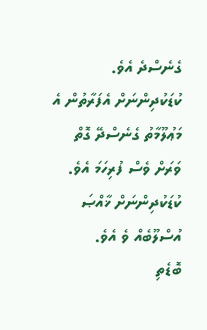ގެނެސްދެ އެވެ. ކުޑަކުދިންނަށް އެފަރާތުން އެ މަޢުލޫމާތު ގެނެސްދޭ ގޮތް ވަރަށް ވެސް ފުރިހަމަ އެވެ.
ކުޑަކުދިންނަށް ޚާއްޞަ އުސްލޫބެއް ވެ އެވެ.
ބޮޑެތި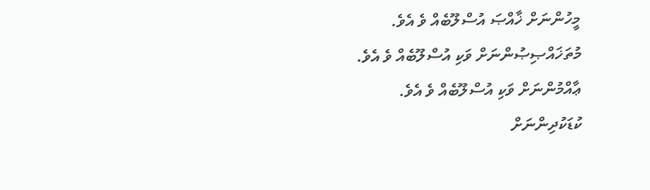މީހުންނަށް ޚާއްޞަ އުސްލޫބެއް ވެ އެވެ.
މުތަޚައްޞިޞުންނަށް ވަކި އުސްލޫބެއް ވެ އެވެ.
ޢާއްމުންނަށް ވަކި އުސްލޫބެއް ވެ އެވެ.
ކުޑަކުދިންނަށް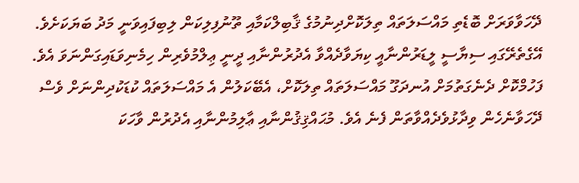ދޭހަވާވަރަށް ބޮޑެތި މައްސަލަތައް ތިލަކޮށްދިނުމުގެ ޤާބިލްކަމާއި ތޫނުފިލިކަން ލިބިފައިވަނީ މަދު ބަޔަކަށެވެ. އޭގެތެރޭގައި ސިޔާސީ ލީޑަރުންނާއީ ކިޔަވާދެއްވާ އެދުރުންނާއި ދީނީ ޢިލްމުވެރިން ހިމެނިވަޑައިގަންނަވަ އެވެ. ފަހުމްކޮށް ދެނެގަތުމަށް އުނދަގޫ މައްސަލަތައް ތިލަކޮށް، އެބޭކަލުން އެ މައްސަލަތައް ކުޑަކުދިންނަށް ވެސް ދޭހަވާނެހެން ވިދާޅުވެދެއްވާތަން ފެނެ އެވެ. މުޙައްޤިޤުންނާއި ޢާލިމުންނާއި އެދުރުން ވާހަކަ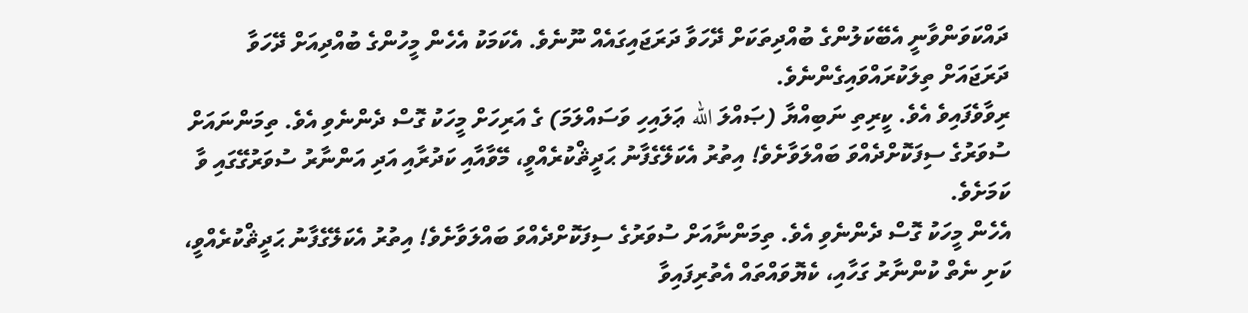ދައްކަވަންވާނީ އެބޭކަލުންގެ ބުއްދިތަކަށް ދޭހަވާ ދަރަޖައިގައެއް ނޫނެވެ. އެކަމަކު އެހެން މީހުންގެ ބުއްދިއަށް ދޭހަވާ ދަރަޖައަށް ތިލަކުރައްވައިގެންނެވެ.
ރިވާވެފައިވެ އެވެ. ކީރިތި ނަބިއްޔާ (ޞައްލަ الله ޢަލައިހި ވަސައްލަމަ) ގެ އަރިހަށް މީހަކު ގޮސް ދެންނެވި އެވެ. ތިމަންނައަށް ސުވަރުގެ ސިފަކޮށްދެއްވަ ބައްލަވާށެވެ! އިތުރު އެކަލޭގެފާނު ޙަދީޘްކުރެއްވީ، މޭވާއާއި ކަދުރާއި އަދި އަންނާރު ސުވަރުގޭގައި ވާ ކަމަށެވެ.
އެހެން މީހަކު ގޮސް ދެންނެވި އެވެ. ތިމަންނާއަށް ސުވަރުގެ ސިފަކޮށްދެއްވަ ބައްލަވާށެވެ! އިތުރު އެކަލޭގެފާނު ޙަދީޘްކުރެއްވީ، ކަށި ނެތް ކުންނާރު ގަހާއި، ކެޔޮވައްތައް އެތުރިފައިވާ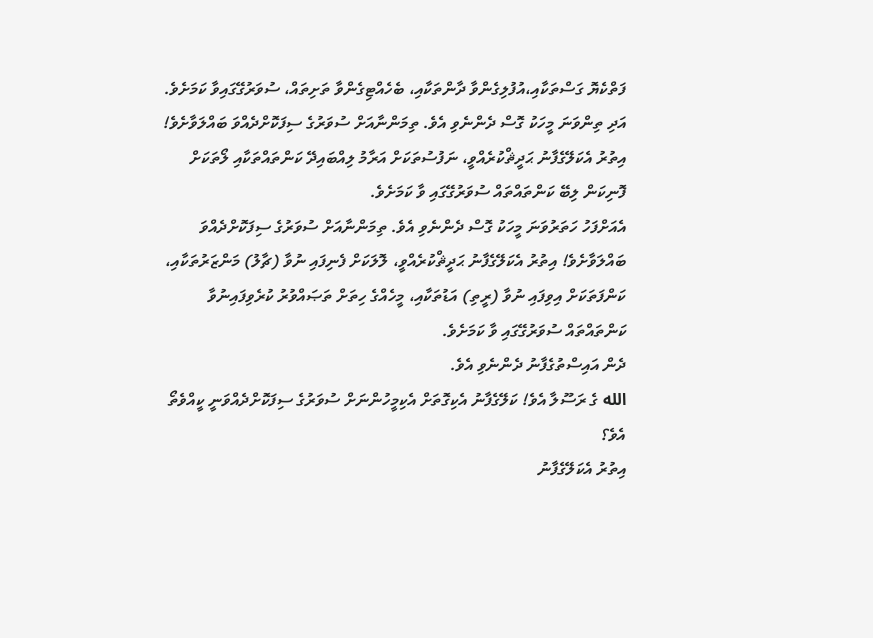ފަތްކެޔޮ ގަސްތަކާއި،އުފުލިގެންވާ ދާންތަކާއި، ބެހެއްޓިގެންވާ ތަށިތައް، ސުވަރުގޭގައިވާ ކަމަށެވެ.
އަދި ތިންވަނަ މީހަކު ގޮސް ދެންނެވި އެވެ. ތިމަންނާއަށް ސުވަރުގެ ސިފަކޮށްދެއްވަ ބައްލަވާށެވެ! އިތުރު އެކަލޭގެފާނު ޙަދީޘްކުރެއްވީ، ނަފުސުތަކަށް އަރާމު ލިއްބައިދޭ ކަންތައްތަކާއި ލޯތަކަށް ފޮނިކަން ލިބޭ ކަންތައްތައް ސުވަރުގޭގައި ވާ ކަމަށެވެ.
އެއަށްފަހު ހަތަރުވަނަ މީހަކު ގޮސް ދެންނެވި އެވެ. ތިމަންނާއަށް ސުވަރުގެ ސިފަކޮށްދެއްވަ ބައްލަވާށެވެ! އިތުރު އެކަލޭގެފާނު ޙަދީޘްކުރެއްވީ، ލޮލަކަށް ފެނިފައި ނުވާ (ޗާލު) މަންޒަރުތަކާއި، ކަންފަތަކަށް އިވިފައި ނުވާ (ރީތި) އަޑުތަކާއި، މީހެއްގެ ހިތަށް ތަޞައްވުރު ކުރެވިފައިނުވާ ކަންތައްތައް ސުވަރުގޭގައި ވާ ކަމަށެވެ.
ދެން އައިސްތުގެފާނު ދެންނެވި އެވެ.
الله ގެ ރަސޫލާ އެވެ! ކަލޭގެފާނު އެކިގޮތަށް އެކިމީހުންނަށް ސުވަރުގެ ސިފަކޮށްދެއްވަނީ ކީއްވެތޯ އެވެ؟
އިތުރު އެކަލޭގެފާނު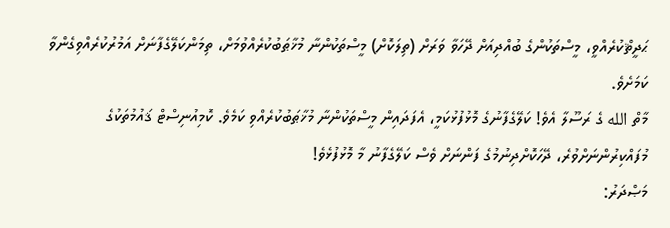ޙަދީޘްކުރެއްވީ، މީސްތަކުންގެ ބުއްދިއަށް ދޭހަވާ ވަރަށް (ތިލަކޮށް) މީސްތަކުންނާ މުޚާޠަބުކުރެއްވުމަށް، ތިމަންކަލޭގެފާނަށް އަމުރުކުރެއްވިގެންވާ ކަމަށެވެ.
މާތް الله ގެ ރަސޫލާ އެވެ! ކަލޭގެފާނުގެ މޮޅުފުޅުކަމީ، އެފަދައިން މީސްތަކުންނާ މުޚާޠަބުކުރެއްވި ކަމެވެ. ކޮމިއުނިސްޓް ޤައުމުތަކުގެ މުފައްކިރުންނަށްވުރެ، ދޭހަކޮށްދިނުމުގެ ފަންނަށް ވެސް ކަލޭގެފާނު މާ މޮޅުފުޅެވެ!
މަޞްދަރު: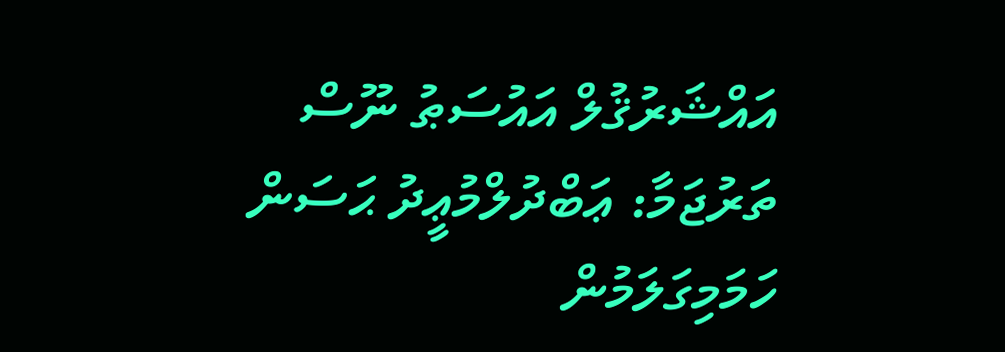އައްޝަރުޤުލް އައުސަޠު ނޫސް
ތަރުޖަމާ: ޢަބްދުލްމުޢީދު ޙަސަން
ހަމަމިގަލަމުން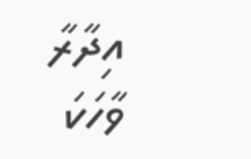އިދާރާ
ވާހަކަ